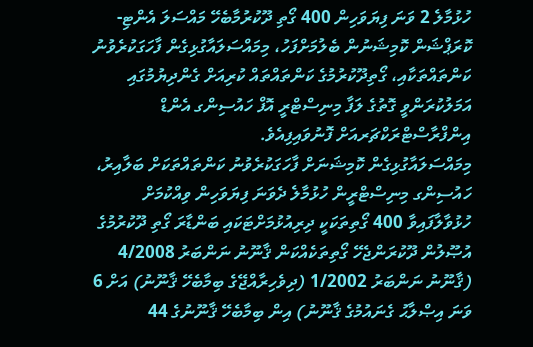ހުޅުމާލެ 2 ވަނަ ފިޔަވަހިން 400 ގޯތި ދޫކުރުމާބެހޭ މައްސަލަ އެންޓި-ކޮރަޕްޝަން ކޮމިޝަނުން ބެލުމަށްފަހު، މިމައްސަލައާގުޅިގެން ފާހަގަކުރެވުނު ކަންތައްތަކާއި، ގޯތިދޫކުރުމުގެ ކަންތައްތައް ކުރިއަށް ގެންދިޔުމުގައި އަމަލުކުރަންވީ ގޮތުގެ ލަފާ މިނިސްޓްރީ އޮފް ހައުސިންގ އެންޑް އިންފްރާސްޓްރަކްޗަރއަށް ފޮނުވައިފިއެވެ.
މިމައްސަލައާގުޅިގެން ކޮމިޝަނަށް ފާހަގަކުރެވުނު ކަންތައްތަކަށް ބަލާއިރު، ހައުސިންގ މިނިސްޓްރީން ހުޅުމާލެ ދެވަނަ ފިޔަވަހިން ވިއްކުމަށް ހުޅުވާލާފައިވާ 400 ގޯތިތަކަކީ ދިރިއުޅުމަށްޓަކައި ބަންޑާރަ ގޯތި ދޫކުރުމުގެ އުޞޫލުން ދޫކުރަންޖެހޭ ގޯތިތަކެއްކަން ޤާނޫނު ނަންބަރު 4/2008 (ޤާނޫނު ނަންބަރު 1/2002 (ދިވެހިރާއްޖޭގެ ބިމާބެހޭ ޤާނޫނު) އަށް 6 ވަނަ އިޞްލާޙު ގެނައުމުގެ ޤާނޫނު) އިން ބިމާބެހޭ ޤާނޫނުގެ 44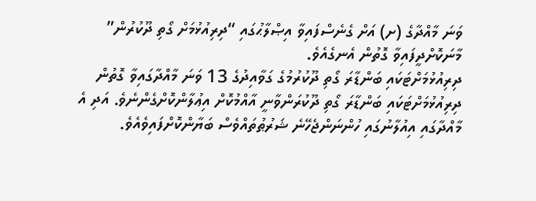ވަނަ މާއްދާގެ (ށ) އަށް ގެނެސްފައިވާ އިޞްލާޙުގައި “ދިރިއުޅުމަށް ގޯތި ދޫކުރުން” މާނަކޮށްދީފައިވާ ގޮތުން އެނގެއެވެ.
ދިރިއުޅުމަށްޓަކައި ބަންޑާރަ ގޯތި ދޫކުރުމުގެ ގަވާއިދުގެ 13 ވަނަ މާއްދާގައިވާ ގޮތުން ދިރިއުޅުމަށްޓަކައި ބަންޑާރަ ގޯތި ދޫކުރަންވާނީ އާއްމުކޮށް އިޢުލާންކޮށްގެންނެވެ. އަދި އެ މާއްދާގައި އިއުލާނުގައި ހުންނަންޖެހޭނެ ޝަރުޠުތައްވެސް ބަޔާންކޮށްފައިވެއެވެ.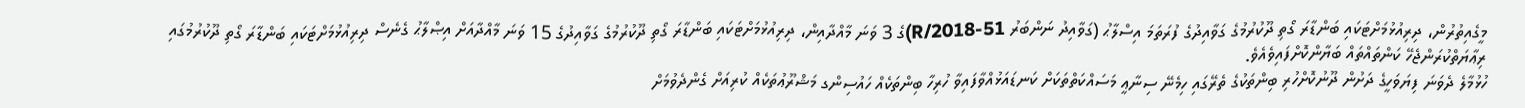މީގެއިތުރުން، ދިރިއުޅުމަށްޓަކައި ބަންޑާރަ ގޯތި ދޫކުރުމުގެ ގަވާއިދުގެ ފުރަތަމަ އިސްލާޙު (ގަވާއިދު ނަންބަރު 51-2018/R)ގެ 3 ވަނަ މާއްދާއިން، ދިރިއުޅުމަށްޓަކައި ބަންޑާރަ ގޯތި ދޫކުރުމުގެ ގަވާއިދުގެ 15 ވަނަ މާއްދާއަށް އިޞްލާޙު ގެނެސް ދިރިއުޅުމަށްޓަކައި ބަންޑާރަ ގޯތި ދޫކުރުމުގައި ރިޢާޔަތްކުރަންޖެހޭ ކަންތައްތައް ބަޔާންކޮށްފައިވެއެވެ.
ހުޅުމާލެ ދެވަނަ ފިޔަވަހީގެ ދަށުން ދޫނުކޮށްހުރި ބިންތަކުގެ ތެރޭގައި ހިމެނޭ ސިނާޢީ މަސައްކަތްތަކަށް ކަނޑައަޅުއްވާފައިވާ ހުރިހާ ބިންތަކެއް ހައުސިންގ މަޝްރޫޢުތަކެއް ކުރިއަށް ގެންދެވުމަށް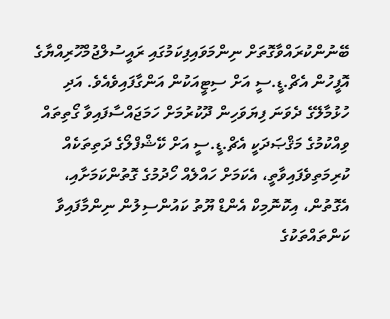ބޭނުންކުރައްވާގޮތަށް ނިންމަވައިފިކަމުގައި ރައީސުލްޖުމްހޫރިއްޔާގެ އޮފީހުން އެޗް.ޑީ.ސީ އަށް ސިޓީއަކުން އަންގާފައިވެއެވެ. އަދި ހުޅުމާލޭގެ ދެވަނަ ފިޔަވަހިން ދޫކުރުމަށް ހަމަޖައްސާފައިވާ ގޯތިތައް ވިއްކުމުގެ މަޤްޞަދަކީ އެޗް.ޑީ.ސީ އަށް ކޭޝްފްލޯގެ ދަތިތަކެއް ކުރިމަތިވެފައިވާތީ، އެކަމަށް ހައްލެއް ހޯދުމުގެ ގޮތުންކަމަށާއި، އެގޮތުން، އިކޮނޮމިކް އެންޑް ޔޫތު ކައުންސިލުން ނިންމާފައިވާ ކަންތައްތަކުގެ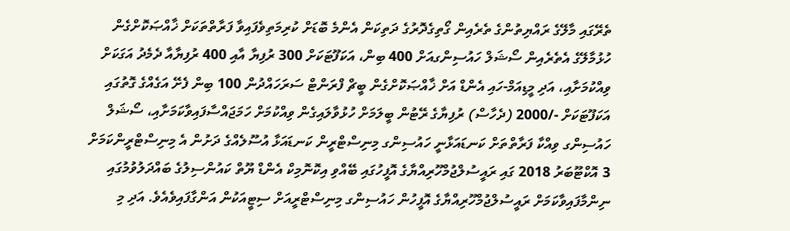ތެރޭގައި މާލޭގެ ރައްޔިތުންގެ ތެރެއިން ގޯތިގެދޮރުގެ ދަތިކަން އެންމެ ބޮޑަށް ކުރިމަތިވެފައިވާ ފަރާތްތަކަށް ޚާއްޞަކޮށްގެން ހުޅުމާލޭގެ އެތެރެއިން ސޯޝަލް ހައުސިންގއަށް 400 ބިން، އަކަފޫޓަކަށް 300 ރުފިޔާ އާއި 400 ރުފިޔާއާ ދެމެދު އަގަކަށް ވިއްކުމަށާއި، އަދި މީޑިއަމް-ހައި އެންޑް އަށް ޚާއްޞަކޮށްގެން ބީޗް ފްރަންޓް ސަރަހައްދުން 100 ބިން ފެށޭ އަގެއްގެ ގޮތުގައި އަކަފޫޓަކަށް -/2000 (ދެހާސް) ރުފިޔާގެ ރޭޓުން ބީލަމަށް ހުޅުވާލައިގެން ވިއްކުމަށް ހަމަޖައްސާފައިވާކަމަށާއި، ސޯޝަލް ހައުސިންގ ވިއްކާ ފަރާތްތަށް ކަނޑައަޅާނީ ހައުސިންގ މިނިސްޓްރީން ކަނޑައަޅާ އުސޫލެއްގެ ދަށުން އެ މިނިސްޓްރީންކަމަށް 3 އޮކްޓޫބަރު 2018 ގައި ރައީސުލްޖުމްހޫރިއްޔާގެ އޮފީހުގައި ބޭއްވި އިކޮނޮމިކް އެންޑް ޔޫތް ކައުންސިލުގެ ބައްދަލުވުމުގައި ނިންމާފައިވާކަމަށް ރައީސުލްޖުމްހޫރިއްޔާގެ އޮފީހުން ހައުސިންގ މިނިސްޓްރީއަށް ސިޓީއަކުން އަންގާފައިވެއެވެ. އަދި މި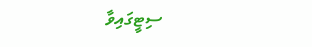ސިޓީގައިވާ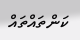ކަންތައްތައް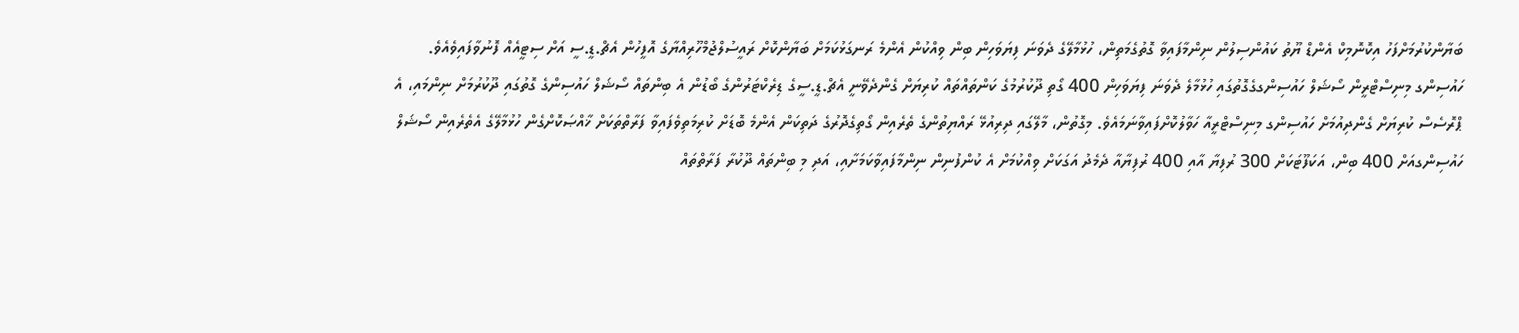ބަޔާންކުރުމަށްފަހު އިކޮނޮމިކް އެންޑް ޔޫތު ކައުންސިލުން ނިންމާފައިވާ ގޮތުގެމަތިން، ހުޅުމާލޭގެ ދެވަނަ ފިޔަވަހިން ބިން ވިއްކުން އެންމެ ރަނގަޅުކަމަށް ބަޔާންކޮށް ރައީސުލްޖުމްހޫރިއްޔާގެ އޮފީހުން އެޗް.ޑީ.ސީ އަށް ސިޓީއެއް ފޮނުވާފައިވެއެވެ.
ހައުސިންގ މިނިސްޓްރީން ސޯޝަލް ހައުސިންގގެގޮތުގައި ހުޅުމާލެ ދެވަނަ ފިޔަވަހިން 400 ގޯތި ދޫކުރުމުގެ ކަންތައްތައް ކުރިޔަށް ގެންދެވޭނީ އެޗް.ޑީ.ސީގެ ޑިރެކްޓަރުންގެ ބޯޑުން އެ ބިންތައް ސޯޝަލް ހައުސިންގެ ގޮތުގައި ދޫކުރުމަށް ނިންމައި، އެ ޕްރޮސެސް ކުރިޔަށް ގެންދިއުމަށް ހައުސިންގ މިނިސްޓްރީއާ ހަވާލުކޮށްފައިވާނަމައެވެ. މިގޮތުން، މާލޭގައި ދިރިއުޅޭ ރައްޔިތުންގެ ތެރެއިން ގޯތިގެދޮރުގެ ދަތިކަން އެންމެ ބޮޑަށް ކުރިމަތިވެފައިވާ ފަރާތްތަކަށް ޚާއްޞަކޮށްގެން ހުޅުމާލޭގެ އެތެރެއިން ސޯޝަލް ހައުސިންގއަށް 400 ބިން، އަކަފޫޓަކަށް 300 ރުފިޔާ އާއި 400 ރުފިޔާއާ ދެމެދު އަގަކަށް ވިއްކުމަށް އެ ކުންފުނިން ނިންމާފައިވާކަމަށާއި، އަދި މި ބިންތައް ދޫކުރާ ފަރާތްތައް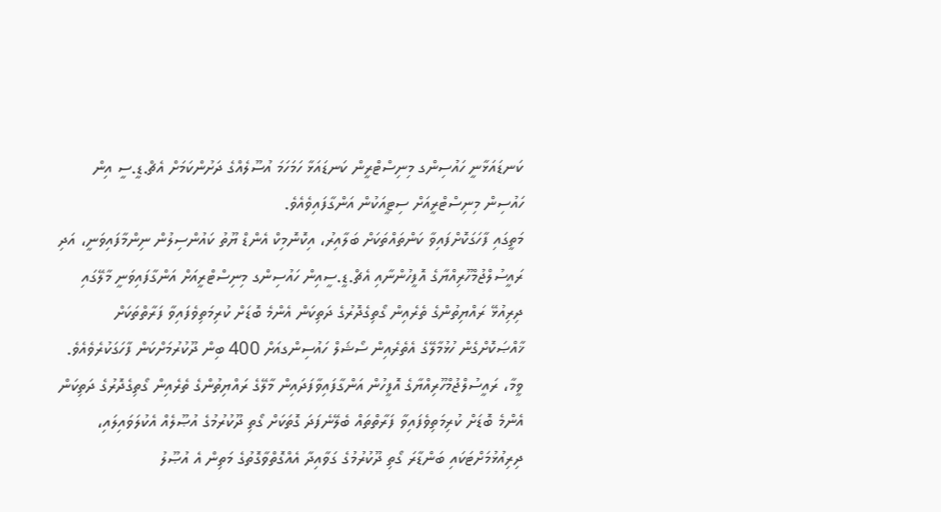ކަނޑައަޅާނީ ހައުސިންގ މިނިސްޓްރީން ކަނޑައަޅާ ހަމަހަމަ އުސޫލެއްގެ ދަށުންކަމަށް އެޗް.ޑީ.ސީ އިން ހައުސިން މިނިސްޓްރީއަށް ސިޓީއަކުން އަންގާފައިވެއެވެ.
މަތީގައި ފާހަގަކޮށްފައިވާ ކަންތައްތަކަށް ބަލާއިރު، އިކޮނޮމިކް އެންޑް ޔޫތު ކައުންސިލުން ނިންމާފައިވަނީ، އަދި ރައީސުލްޖުމްހޫރިއްޔާގެ އޮފީހުންނާއި އެޗް.ޑީ.ސީއިން ހައުސިންގ މިނިސްޓްރީއަށް އަންގާފައިވަނީ މާލޭގައި ދިރިއުޅޭ ރައްޔިތުންގެ ތެރެއިން ގޯތިގެދޮރުގެ ދަތިކަން އެންމެ ބޮޑަށް ކުރިމަތިވެފައިވާ ފަރާތްތަކަށް ޚާއްޞަކޮށްގެން ހުޅުމާލޭގެ އެތެރެއިން ސޯޝަލް ހައުސިންގއަށް 400 ބިން ދޫކުރުމަށްކަން ފާހަގަކުރެވެއެވެ.
ވީމާ، ރައީސުލްޖުމްހޫރިއްޔާގެ އޮފީހުން އަންގާފައިވާފަދައިން މާލޭގެ ރައްޔިތުންގެ ތެރެއިން ގޯތިގެދޮރުގެ ދަތިކަން އެންމެ ބޮޑަށް ކުރިމަތިވެފައިވާ ފަރާތްތައް ބެލޭނެފަދަ ގޮތަކަށް ގޯތި ދޫކުރުމުގެ އުޞޫލެއް އެކުލަވައިލައި، ދިރިއުޅުމަށްޓަކައި ބަންޑާރަ ގޯތި ދޫކުރުމުގެ ގަވާއިދާ އެއްގޮތްވާގޮތުގެ މަތިން އެ އުޞޫލު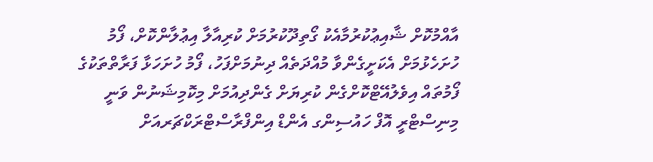އާއްމުކޮށް ޝާއިޢުކުރުމާއެކު ގޯތިދޫކުރުމަށް ކުރިއާލާ އިޢުލާންކޮށް، ފޯމު ހުށަހެޅުމަށް އެކަށީގެންވާ މުއްދަތެއް ދިނުމަށްފަހު، ފޯމު ހުށަހަޅާ ފަރާތްތަކުގެ ފޯމުތައް އިވެލުއޭޓްކޮށްގެން ކުރިޔަށް ގެންދިއުމަށް މިކޮމިޝަނުން ވަނީ މިނިސްޓްރީ އޮފް ހައުސިންގ އެންޑް އިންފްރާސްޓްރަކްޗަރއަށް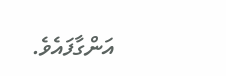އަންގާފައެވެ.